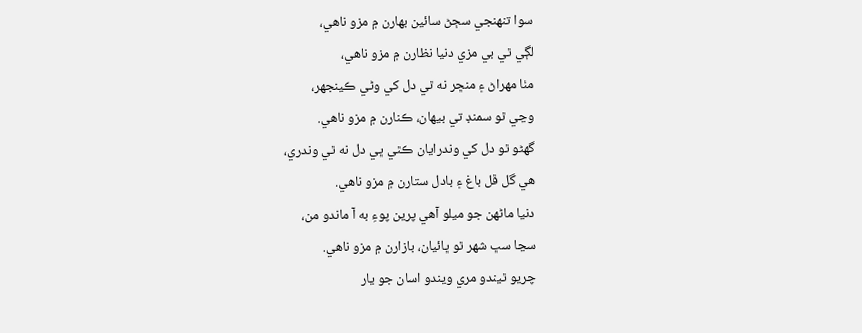سوا تنھنجي سڄڻ سائين بھارن ۾ مزو ناھي،
لڳي ٿي بي مزي دنيا نظارن ۾ مزو ناھي،
مٺا مھراڻ ۽ منڇر نه ٿي دل کي وڻي ڪينجھر،
وڃي ٿو سمنڊ تي بيھان، ڪنارن ۾ مزو ناھي.
گھڻو ٿو دل کي وندرايان ڪٿي ڀي دل نه ٿي وندري،
ھي گل ڦل باغ ۽ بادل ستارن ۾ مزو ناھي.
دنيا ماڻھن جو ميلو آھي پرين پوءِ به آ ماندو من،
سڃا سڀ شھر ٿو ڀائيان، بازارن ۾ مزو ناھي.
چريو ٿيندو مري ويندو اسان جو يار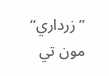”زرداري“
مون تي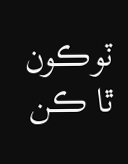ٽوڪون ٿا ڪن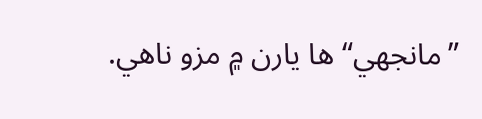”مانجھي“ ھا يارن ۾ مزو ناھي.